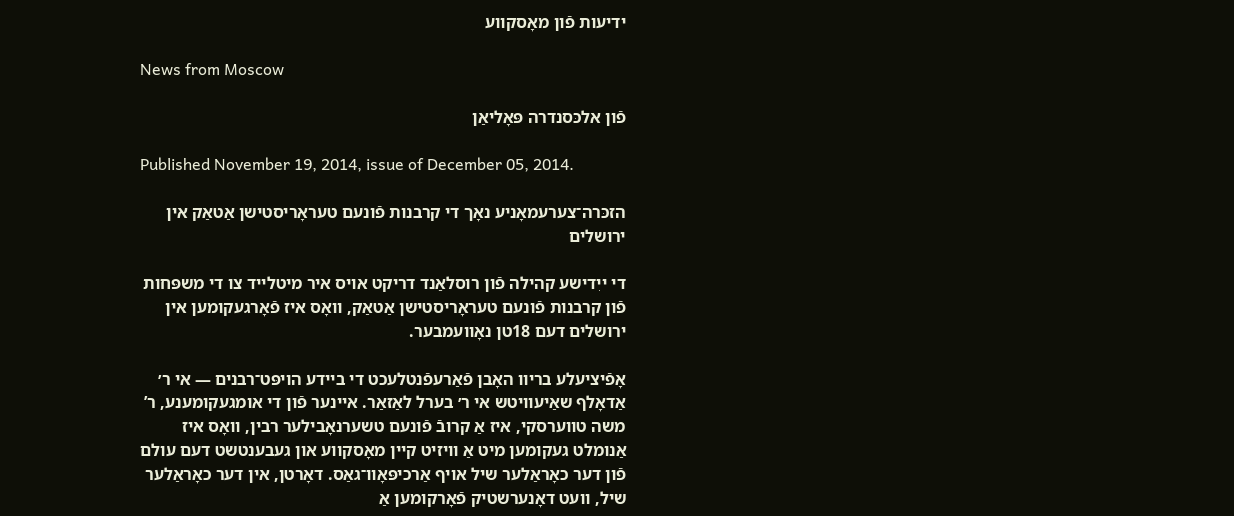ידיעות פֿון מאָסקווע

News from Moscow

פֿון אלכּסנדרה פּאָליאַן

Published November 19, 2014, issue of December 05, 2014.

הזכּרה־צערעמאָניע נאָך די קרבנות פֿונעם טעראָריסטישן אַטאַק אין ירושלים

די ייִדישע קהילה פֿון רוסלאַנד דריקט אויס איר מיטלייד צו די משפּחות פֿון קרבנות פֿונעם טעראָריסטישן אַטאַק, וואָס איז פֿאָרגעקומען אין ירושלים דעם 18טן נאָוועמבער.

אָפֿיציעלע בריוו האָבן פֿאַרעפֿנטלעכט די ביידע הויפּט־רבנים — אי ר׳ אַדאָלף שאַיעוויטש אי ר׳ בערל לאַזאַר. איינער פֿון די אומגעקומענע, ר’ משה טווערסקי, איז אַ קרובֿ פֿונעם טשערנאָבילער רבין, וואָס איז אַנומלט געקומען מיט אַ וויזיט קיין מאָסקווע און געבענטשט דעם עולם פֿון דער כאָראַלער שיל אויף אַרכיפּאָוו־גאַס. דאָרטן, אין דער כאָראַלער שיל, וועט דאָנערשטיק פֿאָרקומען אַ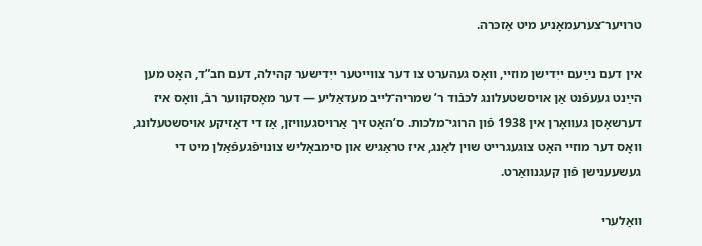טרויער־צערעמאָניע מיט אַזכּרה.

אין דעם נײַעם ייִדישן מוזיי, וואָס געהערט צו דער צווייטער ייִדישער קהילה, דעם חב”ד, האָט מען הײַנט געעפֿנט אַן אויסשטעלונג לכּבֿוד ר’ שמריה־לייב מעדאַליע — דער מאָסקווער רבֿ, וואָס איז דערשאָסן געוואָרן אין 1938 פֿון הרוגי־מלכות. ס’האָט זיך אַרויסגעוויזן, אַז די דאָזיקע אויסשטעלונג, וואָס דער מוזיי האָט צוגעגרייט שוין לאַנג, איז טראַגיש און סימבאָליש צונויפֿגעפֿאַלן מיט די געשעענישן פֿון קעגנוואַרט.

וואַלערי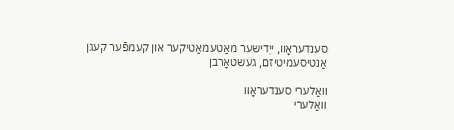סענדעראָוו, ייִדישער מאַטעמאַטיקער און קעמפֿער קעגן אַנטיסעמיטיזם, געשטאָרבן

וואַלערי סענדעראָוו
וואַלערי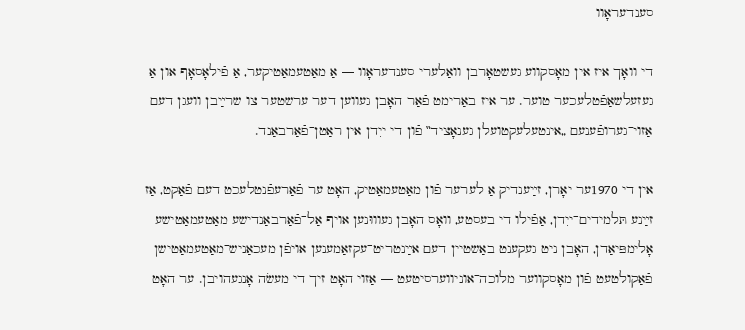סענדעראָוו

די וואָך איז אין מאָסקווע געשטאָרבן וואַלערי סענדעראָוו — אַ מאַטעמאַטיקער, אַ פֿילאָסאָף און אַ געזעלשאַפֿטלעכער טוער. ער איז באַרימט פֿאַר האָבן געווען דער ערשטער צו שרײַבן וועגן דעם אַזוי־גערופֿענעם „אינטעלעקטועלן גענאָציד‟ פֿון די ייִדן אין ראַטן־פֿאַרבאַנד.

אין די 1970ער יאָרן, זײַענדיק אַ לערער פֿון מאַטעמאַטיק, האָט ער פֿאַרעפֿנטלעכט דעם פֿאַקט, אַז זײַנע תּלמידים־ייִדן, אַפֿילו די בעסטע, וואָס האָבן געוווּנען אויף אַל־פֿאַרבאַנדישע מאַטעמאַטישע אָלימפּיאַדן, האָבן ניט געקענט באַשטיין דעם אײַנטריט־עקזאַמענען אויפֿן מעכאַניש־מאַטעמאַטישן פֿאַקולטעט פֿון מאָסקווער מלוכה־אוניווערסיטעט — אַזוי האָט זיך די מעשׂה אָנגעהויבן. ער האָט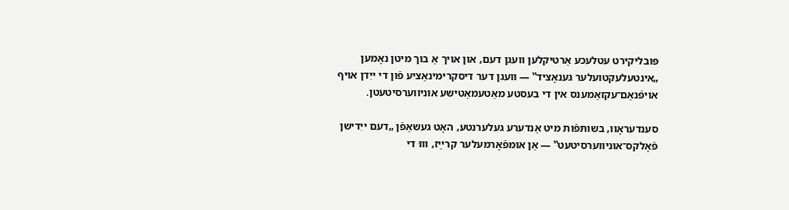פּובליקירט עטלעכע אַרטיקלען וועגן דעם, און אויך אַ בוך מיטן נאָמען „אינטעלעקטועלער גענאָציד‟ — וועגן דער דיסקרימינאַציע פֿון די ייִדן אויף אויפֿנאַם־עקזאַמענס אין די בעסטע מאַטעמאַטישע אוניווערסיטעטן.

סענדעראָוו, בשותּפֿות מיט אַנדערע געלערנטע, האָט געשאַפֿן „דעם ייִדישן פֿאָלקס־אוניווערסיטעט‟ — אַן אומפֿאָרמעלער קרײַז, וווּ די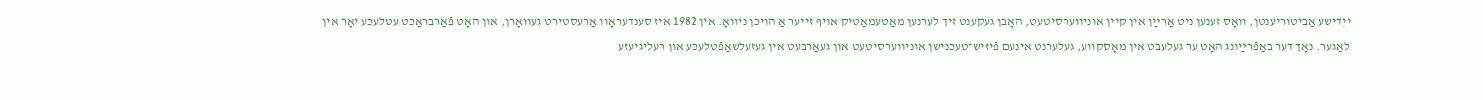ייִדישע אַביטוריענטן, וואָס זענען ניט אַרײַן אין קיין אוניווערסיטעט, האָבן געקענט זיך לערנען מאַטעמאַטיק אויף זייער אַ הויכן ניוואָ. אין 1982 איז סענדעראָוו אַרעסטירט געוואָרן, און האָט פֿאַרבראַכט עטלעכע יאָר אין לאַגער. נאָך דער באַפֿרײַונג האָט ער געלעבט אין מאָסקווע, געלערנט אינעם פֿיזיש־טעכנישן אוניווערסיטעט און געאַרבעט אין געזעלשאַפֿטלעכע און רעליגיעזע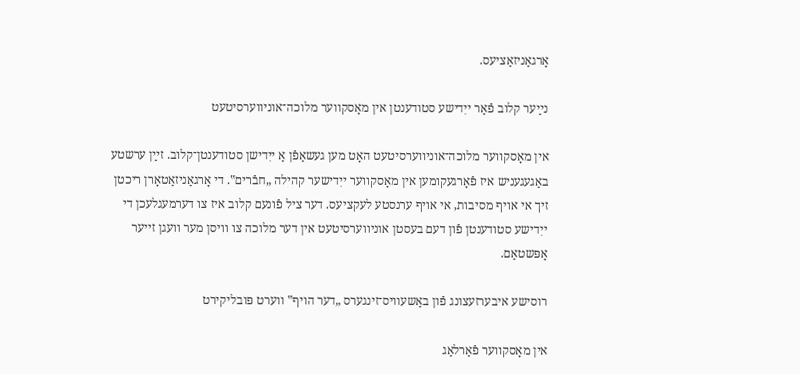אָרגאַניזאַציעס.

נײַער קלוב פֿאַר ייִדישע סטודענטן אין מאָסקווער מלוכה־אוניווערסיטעט

אין מאָסקווער מלוכה־אוניווערסיטעט האָט מען געשאַפֿן אַ ייִדישן סטודענטן־קלוב. זײַן ערשטע באַגעגעניש איז פֿאָרגעקומען אין מאָסקווער ייִדישער קהילה „חבֿרים‟. די אָרגאַניזאַטאָרן ריכטן זיך אי אויף מסיבות, אי אויף ערנסטע לעקציעס. דער ציל פֿונעם קלוב איז צו דערמעגלעכן די ייִדישע סטודענטן פֿון דעם בעסטן אוניווערסיטעט אין דער מלוכה צו וויסן מער וועגן זייער אָפּשטאַם.

רוסישע איבערזעצונג פֿון באַשעוויס־זינגערס „דער הויף‟ ווערט פּובליקירט

אין מאָסקווער פֿאַרלאַג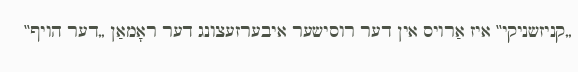„קניזשניקי‟ איז אַרויס אין דער רוסישער איבערזעצונג דער ראָמאַן „דער הויף‟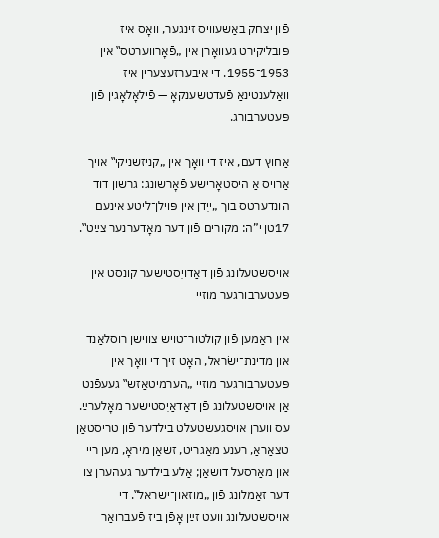פֿון יצחק באַשעוויס זינגער, וואָס איז פּובליקירט געוואָרן אין „פֿאָרווערטס‟ אין 1953־1955. די איבערזעצערין איז וואַלענטינאַ פֿעדטשענקאָ — פֿילאָלאָגין פֿון פּעטערבורג.

אַחוץ דעם, איז די וואָך אין „קניזשניקי‟ אויך אַרויס אַ היסטאָרישע פֿאָרשונג: גרשון דוד הונדערטס בוך „ייִדן אין פּוילן־ליטע אינעם 17טן י”ה: מקורים פֿון דער מאָדערנער צײַט‟.

אויסשטעלונג פֿון דאַדויִסטישער קונסט אין פּעטערבורגער מוזיי

אין ראַמען פֿון קולטור־טויש צווישן רוסלאַנד און מדינת־ישׂראל, האָט זיך די וואָך אין פּעטערבורגער מוזיי „הערמיטאַזש‟ געעפֿנט אַן אויסשטעלונג פֿן דאַדאַיִסטישער מאָלערײַ. עס ווערן אויסגעשטעלט בילדער פֿון טריסטאַן טצאַראַ, רענע מאַגריט, זשאַן מיראָ, מען ריי און מאַרסעל דושאַן; אַלע בילדער געהערן צו דער זאַמלונג פֿון „מוזאון־ישראל‟. די אויסשטעלונג וועט זײַן אָפֿן ביז פֿעברואַר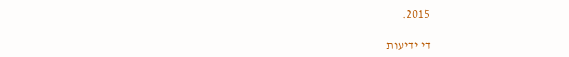2015.

די ידיעות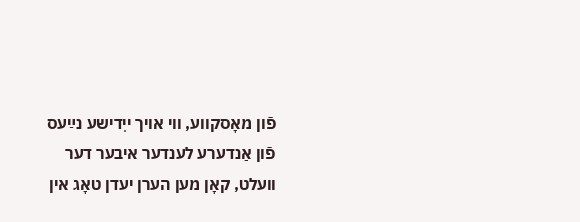פֿון מאָסקווע, ווי אויך ייִדישע נײַעס פֿון אַנדערע לענדער איבער דער וועלט, קאָן מען הערן יעדן טאָג אין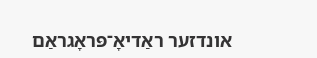אונדזער ראַדיאָ־פּראָגראַם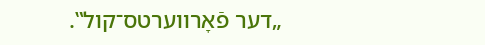„דער פֿאָרווערטס־קול‟.